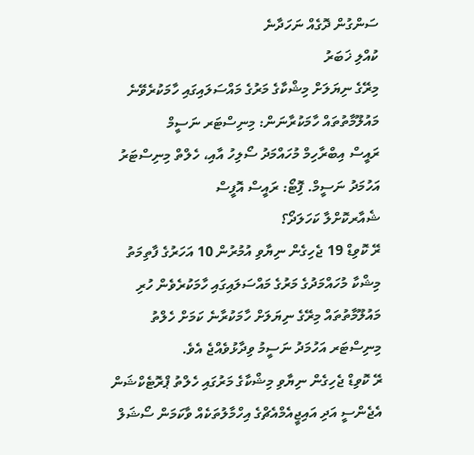ސަންގުން ދޮގެއް ނަހަދާނެ
ކުއްލި ޚަބަރު
މިރޭގެ ނިޔަލަށް މިޝްކާގެ މަރުގެ މައްސަލައިގައި ހާމަކުރެވޭނެ މައުލޫމާތުތައް ހާމަކުރާނަން: މިނިސްޓަރ ނަސީމް
ރައީސް އިބްރާހިމް މުހައްމަދު ސޯލިހު އާއި، ހެލްތް މިނިސްޓަރު އަހުމަދު ނަސީމް. ފިޮޓޯ: ރައީސް އޮފީސް
ޝެއާރކޮށްލާ ކަހަލަދޯ؟
ރޭ ކޮވިޑް 19 ޖެހިގެން ނިޔާވި އުމުރުން 10 އަހަރުގެ ފާތިމަތު މިޝްކާ މުހައްމަދުގެ މަރުގެ މައްސަލައިގައި ހާމަކުރެވެން ހުރި މައުލޫމާތުތައް މިރޭގެ ނިޔަލަށް ހާމަކުރާނެ ކަމަށް ހެލްތު މިނިސްޓަރ އަހުމަދު ނަސީމު ވިދާޅުވެއްޖެ އެވެ.
ރޭ ކޮވިޑް ޖެހިގެން ނިޔާވި މިޝްކާގެ މަރުގައި ހެލްތު ޕްރޮޓެކްޝަން އެޖެންސީ އަދި އައިޖީއެމްއެޗްގެ އިހްމާލުތަކެއް ވާކަމަން ސޯޝަލް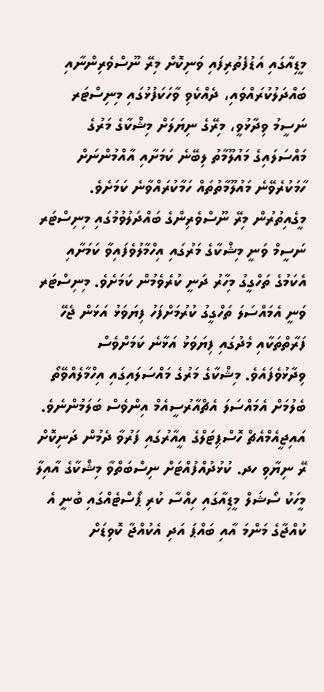މީޑިއާގައި އަޑުފެތުރިފައި ވަނިކޮށް މިރޭ ނޫސްވެރިންނާއި ބައްދަލުކުރައްވައި، ދެއްކެވި ވާހަކަފުޅުގައި މިނިސްޓަރ ނަސީމު ވިދާޅުވީ، މިރޭގެ ނިޔަލަށް މިޝްކާގެ މަރުގެ މައްސަލައިގެ މައުލޫމާތު ލިބޭނެ ކަމަށާއި އާއްމުންނަށް ހާމަކުރެވޭނެ މައުލޫމާތުތައް ހަމާކުރައްވާނެ ކަމަށެވެ.
މީގެއިތުރުން މިރޭ ނޫސްވެރިންގެ ބައްދަލުވުމުގައި މިނިސްޓަރ ނަސީމް ވަނީ މިޝްކާގެ މަރުގައި އިހްމާލުވެފައިވާ ކަމަށާއި އެކަމުގެ ތަހްގީގު މިހާރު ދަނީ ކުރެވެމުން ކަމަށެވެ. މިނިސްޓަރ ވަނީ އެމައްސަލަ ތަހްގީގު ކުރުމަށްފަހު ފިޔަވަޅު އަޅަން ޖެހޭ ފަރާތްތަކާއި މެދުގައި ފިޔަވަޅު އަޅާނެ ކަމަށްވެސް ވިދާޅުވެފައެވެ. މިޝްކާގެ މަރުގެ މައްސަލައިގައި އިހްމާލެއްވޭތޯ ބެލުމަށް އެމައްސަލަ އެޗްއާރުސީއެމް އިންވެސް ބަލަމުންނެވެ.
އައިޖީއެމްއެޗް ހޮސްޕިޓަލްގެ އީއާރުގައި ފަރުވާ ދެމުން ދަނިކޮށް ރޭ ނިޔާވި ހދ. ކުޅުދުއްފުއްޓަށް ނިސްބަތްވާ މިޝްކާގެ އާއިލާ މީހަކު ސޯޝަލް މީޑިއާގައި ހިއްސާ ކުރި ޕޯސްޓެއްގައި ބުނީ އެ ކުއްޖާގެ މަންމަ އާއި ބައްޕަ އަދި އެކުއްޖާ ކޮވިޑަށް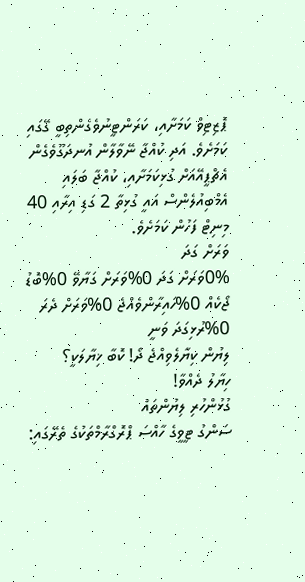ޕޮޒިޓިވް ކަމަށާއި، ކަރަންޓީނުވެގެންތިބީ ގޭގައި ކަމަށެވެ. އަދި ކުއްޖާ ނޭވާލާން އުނދަގޫވެގެން އެޗްޕީއޭއަށް ގުޅިކަމަށާއި، ކުއްޖާ ބަލައި އެމްބިއުލެންސް އައީ ގުޅިތާ 2 ގަޑި އިރާއި 40 މިނިޓް ފަހުން ކަމަށެވެ.
ވަރަށް ގަދަ
0%ވަރަށް ގަދަ 0%ވަރަށް ގަޔާވޭ 0%ބޮޑު ޖޯކެއް 0%ހައިރާންވެއްޖެ 0%ވަރަށް ދެރަ 0%ރުޅިގަދަ ވަނީ
ލިޔުން ކިޔާލެވިއްޖެ ދޯ! ކޮބާ ޚިޔާލަކީ؟
ހިޔާލު ދެއްވާ!
ގުޅުންހުރި ލިޔުންތައް
ސަންގު ޓީވީގެ ހާއްސަ ޕްރޮގްރާމްތަކުގެ ތެރޭގައި: